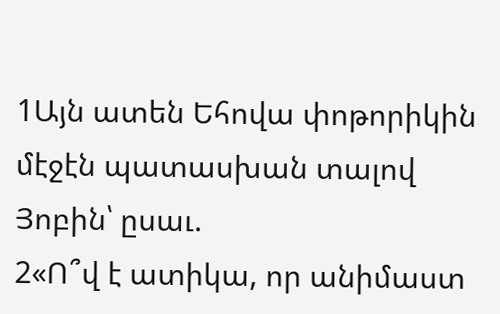1Այն ատեն Եհովա փոթորիկին մէջէն պատասխան տալով Յոբին՝ ըսաւ.
2«Ո՞վ է ատիկա, որ անիմաստ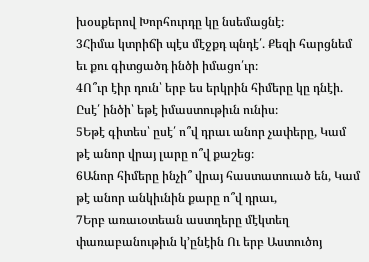խօսքերով Խորհուրդը կը նսեմացնէ։
3Հիմա կտրիճի պէս մէջքդ պնդէ՛. Քեզի հարցնեմ եւ քու գիտցածդ ինծի իմացո՛ւր։
4Ո՞ւր էիր դուն՝ երբ ես երկրին հիմերը կը դնէի. Ըսէ՛ ինծի՝ եթէ իմաստութիւն ունիս։
5Եթէ գիտես՝ ըսէ՛ ո՞վ դրաւ անոր չափերը, Կամ թէ անոր վրայ լարը ո՞վ քաշեց։
6Անոր հիմերը ինչի՞ վրայ հաստատուած են, Կամ թէ անոր անկիւնին քարը ո՞վ դրաւ,
7Երբ առաւօտեան աստղերը մէկտեղ փառաբանութիւն կ’ընէին Ու երբ Աստուծոյ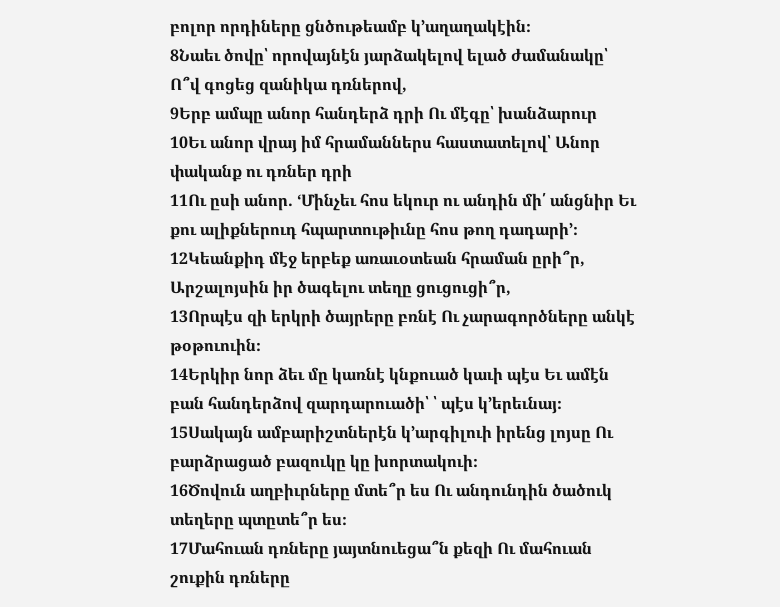բոլոր որդիները ցնծութեամբ կ’աղաղակէին։
8Նաեւ ծովը՝ որովայնէն յարձակելով ելած ժամանակը՝ Ո՞վ գոցեց զանիկա դռներով,
9Երբ ամպը անոր հանդերձ դրի Ու մէգը՝ խանձարուր
10Եւ անոր վրայ իմ հրամաններս հաստատելով՝ Անոր փականք ու դռներ դրի
11Ու ըսի անոր. ‘Մինչեւ հոս եկուր ու անդին մի՛ անցնիր Եւ քու ալիքներուդ հպարտութիւնը հոս թող դադարի’։
12Կեանքիդ մէջ երբեք առաւօտեան հրաման ըրի՞ր, Արշալոյսին իր ծագելու տեղը ցուցուցի՞ր,
13Որպէս զի երկրի ծայրերը բռնէ Ու չարագործները անկէ թօթուուին։
14Երկիր նոր ձեւ մը կառնէ կնքուած կաւի պէս Եւ ամէն բան հանդերձով զարդարուածի՝ ՝ պէս կ’երեւնայ։
15Սակայն ամբարիշտներէն կ’արգիլուի իրենց լոյսը Ու բարձրացած բազուկը կը խորտակուի։
16Ծովուն աղբիւրները մտե՞ր ես Ու անդունդին ծածուկ տեղերը պտըտե՞ր ես։
17Մահուան դռները յայտնուեցա՞ն քեզի Ու մահուան շուքին դռները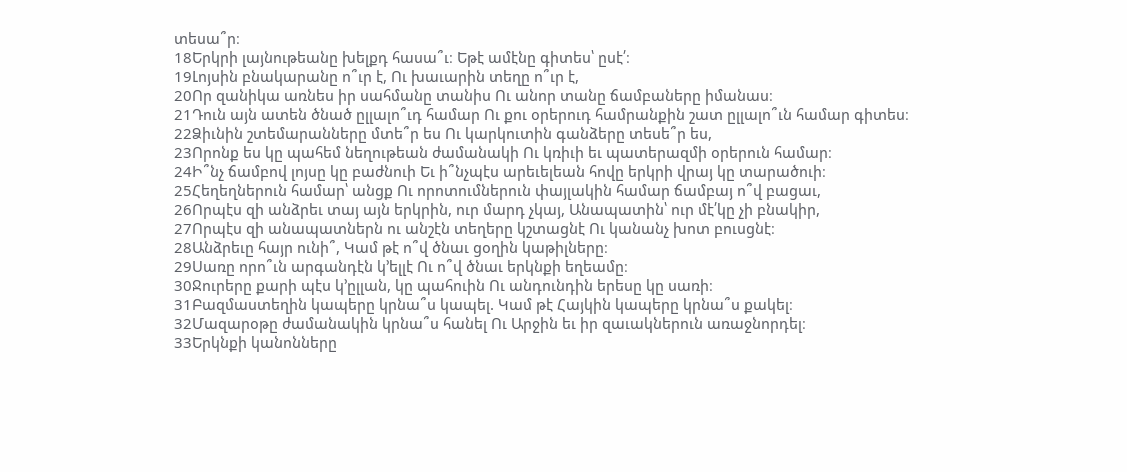տեսա՞ր։
18Երկրի լայնութեանը խելքդ հասա՞ւ։ Եթէ ամէնը գիտես՝ ըսէ՛։
19Լոյսին բնակարանը ո՞ւր է, Ու խաւարին տեղը ո՞ւր է,
20Որ զանիկա առնես իր սահմանը տանիս Ու անոր տանը ճամբաները իմանաս։
21Դուն այն ատեն ծնած ըլլալո՞ւդ համար Ու քու օրերուդ համրանքին շատ ըլլալո՞ւն համար գիտես։
22Ձիւնին շտեմարանները մտե՞ր ես Ու կարկուտին գանձերը տեսե՞ր ես,
23Որոնք ես կը պահեմ նեղութեան ժամանակի Ու կռիւի եւ պատերազմի օրերուն համար։
24Ի՞նչ ճամբով լոյսը կը բաժնուի Եւ ի՞նչպէս արեւելեան հովը երկրի վրայ կը տարածուի։
25Հեղեղներուն համար՝ անցք Ու որոտումներուն փայլակին համար ճամբայ ո՞վ բացաւ,
26Որպէս զի անձրեւ տայ այն երկրին, ուր մարդ չկայ, Անապատին՝ ուր մէ՛կը չի բնակիր,
27Որպէս զի անապատներն ու անշէն տեղերը կշտացնէ Ու կանանչ խոտ բուսցնէ։
28Անձրեւը հայր ունի՞, Կամ թէ ո՞վ ծնաւ ցօղին կաթիլները։
29Սառը որո՞ւն արգանդէն կ’ելլէ Ու ո՞վ ծնաւ երկնքի եղեամը։
30Ջուրերը քարի պէս կ’ըլլան, կը պահուին Ու անդունդին երեսը կը սառի։
31Բազմաստեղին կապերը կրնա՞ս կապել. Կամ թէ Հայկին կապերը կրնա՞ս քակել։
32Մազարօթը ժամանակին կրնա՞ս հանել Ու Արջին եւ իր զաւակներուն առաջնորդել։
33Երկնքի կանոնները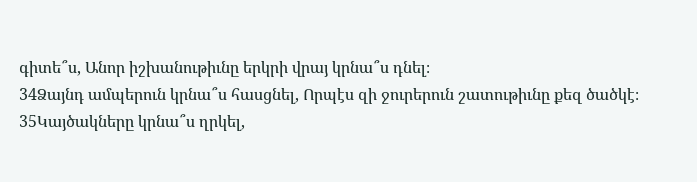գիտե՞ս, Անոր իշխանութիւնը երկրի վրայ կրնա՞ս դնել։
34Ձայնդ ամպերուն կրնա՞ս հասցնել, Որպէս զի ջուրերուն շատութիւնը քեզ ծածկէ։
35Կայծակները կրնա՞ս ղրկել,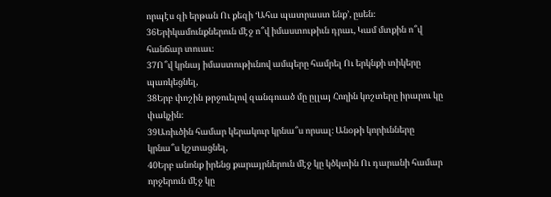որպէս զի երթան Ու քեզի ‘Ահա պատրաստ ենք’, ըսեն։
36Երիկամունքներուն մէջ ո՞վ իմաստութիւն դրաւ, Կամ մտքին ո՞վ հանճար տուաւ։
37Ո՞վ կրնայ իմաստութիւնով ամպերը համրել Ու երկնքի տիկերը պառկեցնել,
38Երբ փոշին թրջուելով զանգուած մը ըլլայ Հողին կոշտերը իրարու կը փակչին։
39Առիւծին համար կերակուր կրնա՞ս որսալ։ Անօթի կորիւնները կրնա՞ս կշտացնել,
40Երբ անոնք իրենց քարայրներուն մէջ կը կծկտին Ու դարանի համար որջերուն մէջ կը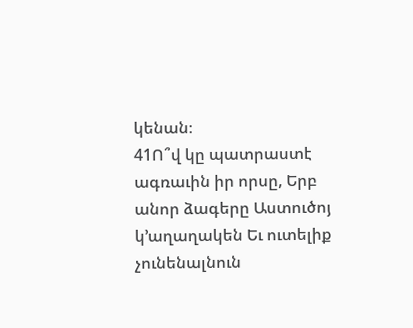կենան։
41Ո՞վ կը պատրաստէ ագռաւին իր որսը, Երբ անոր ձագերը Աստուծոյ կ’աղաղակեն Եւ ուտելիք չունենալնուն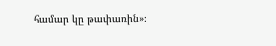համար կը թափառին»։